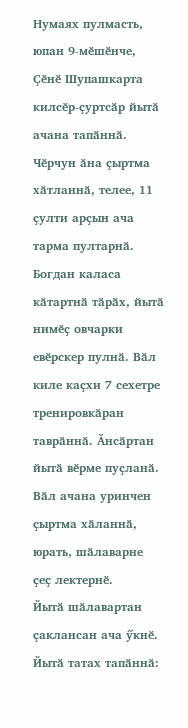Нумаях пулмасть, юпан 9-мӗшӗнче, Ҫӗнӗ Шупашкарта килсӗр-ҫуртсӑр йытӑ ачана тапӑннӑ. Чӗрчун ӑна ҫыртма хӑтланнӑ, телее, 11 ҫулти арҫын ача тарма пултарнӑ.
Богдан каласа кӑтартнӑ тӑрӑх, йытӑ нимӗҫ овчарки евӗрскер пулнӑ. Вӑл киле каҫхи 7 сехетре тренировкӑран таврӑннӑ. Ӑнсӑртан йытӑ вӗрме пуҫланӑ. Вӑл ачана уринчен ҫыртма хӑланнӑ, юрать, шӑлаварне ҫеҫ лектернӗ.
Йытӑ шӑлавартан ҫаклансан ача ӳкнӗ. Йытӑ татах тапӑннӑ: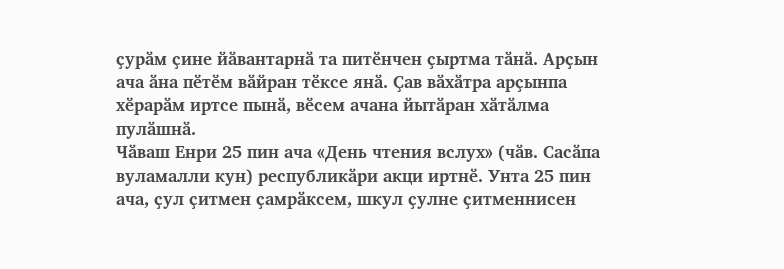ҫурӑм ҫине йӑвантарнӑ та питӗнчен ҫыртма тӑнӑ. Арҫын ача ӑна пӗтӗм вӑйран тӗксе янӑ. Ҫав вӑхӑтра арҫынпа хӗрарӑм иртсе пынӑ, вӗсем ачана йытӑран хӑтӑлма пулӑшнӑ.
Чӑваш Енри 25 пин ача «День чтения вслух» (чӑв. Сасӑпа вуламалли кун) республикӑри акци иртнӗ. Унта 25 пин ача, ҫул ҫитмен ҫамрӑксем, шкул ҫулне ҫитменнисен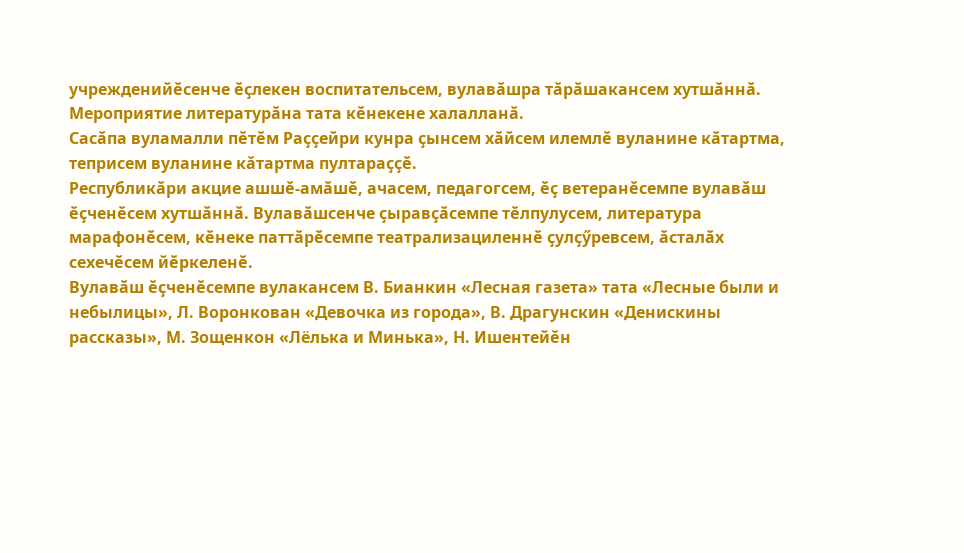учрежденийӗсенче ӗҫлекен воспитательсем, вулавӑшра тӑрӑшакансем хутшӑннӑ. Мероприятие литературӑна тата кӗнекене халалланӑ.
Сасӑпа вуламалли пӗтӗм Раҫҫейри кунра ҫынсем хӑйсем илемлӗ вуланине кӑтартма, теприсем вуланине кӑтартма пултараҫҫӗ.
Республикӑри акцие ашшӗ-амӑшӗ, ачасем, педагогсем, ӗҫ ветеранӗсемпе вулавӑш ӗҫченӗсем хутшӑннӑ. Вулавӑшсенче ҫыравҫӑсемпе тӗлпулусем, литература марафонӗсем, кӗнеке паттӑрӗсемпе театрализациленнӗ ҫулҫӳревсем, ӑсталӑх сехечӗсем йӗркеленӗ.
Вулавӑш ӗҫченӗсемпе вулакансем В. Бианкин «Лесная газета» тата «Лесные были и небылицы», Л. Воронкован «Девочка из города», В. Драгунскин «Денискины рассказы», М. Зощенкон «Лёлька и Минька», Н. Ишентейӗн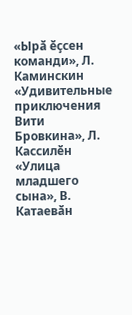«Ырӑ ӗҫсен команди», Л. Каминскин «Удивительные приключения Вити Бровкина», Л. Кассилӗн «Улица младшего сына», В. Катаевӑн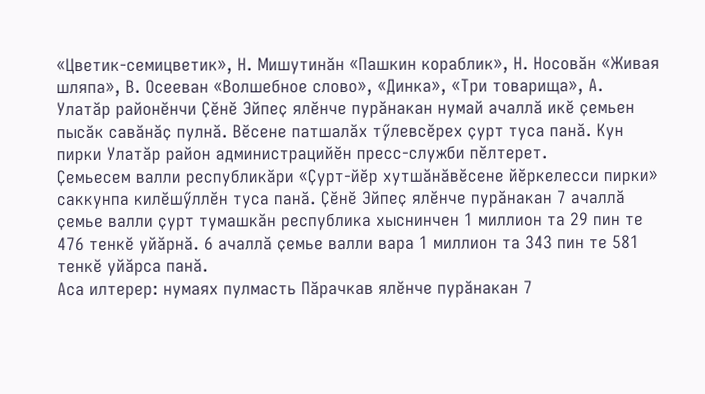«Цветик-семицветик», Н. Мишутинӑн «Пашкин кораблик», Н. Носовӑн «Живая шляпа», В. Осееван «Волшебное слово», «Динка», «Три товарища», А.
Улатӑр районӗнчи Ҫӗнӗ Эйпеҫ ялӗнче пурӑнакан нумай ачаллӑ икӗ ҫемьен пысӑк савӑнӑҫ пулнӑ. Вӗсене патшалӑх тӳлевсӗрех ҫурт туса панӑ. Кун пирки Улатӑр район администрацийӗн пресс-служби пӗлтерет.
Ҫемьесем валли республикӑри «Ҫурт-йӗр хутшӑнӑвӗсене йӗркелесси пирки» саккунпа килӗшӳллӗн туса панӑ. Ҫӗнӗ Эйпеҫ ялӗнче пурӑнакан 7 ачаллӑ ҫемье валли ҫурт тумашкӑн республика хыснинчен 1 миллион та 29 пин те 476 тенкӗ уйӑрнӑ. 6 ачаллӑ ҫемье валли вара 1 миллион та 343 пин те 581 тенкӗ уйӑрса панӑ.
Аса илтерер: нумаях пулмасть Пӑрачкав ялӗнче пурӑнакан 7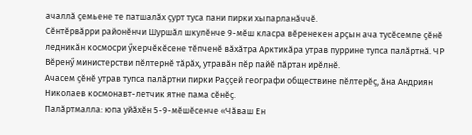ачаллӑ ҫемьене те патшалӑх ҫурт туса пани пирки хыпарланӑччӗ.
Сӗнтӗрвӑрри районӗнчи Шуршӑл шкулӗнче 9-мӗш класра вӗренекен арҫын ача тусӗсемпе ҫӗнӗ ледникӑн космосри ӳкерчӗкӗсене тӗпченӗ вӑхӑтра Арктикӑра утрав пуррине тупса палӑртнӑ. ЧР Вӗренӳ министерстви пӗлтернӗ тӑрӑх, утравӑн пӗр пайӗ пӑртан ирӗлнӗ.
Ачасем ҫӗнӗ утрав тупса палӑртни пирки Раҫҫей географи обществине пӗлтерӗҫ, ӑна Андриян Николаев космонавт-летчик ятне пама сӗнӗҫ.
Палӑртмалла: юпа уйӑхӗн 5-9-мӗшӗсенче «Чӑваш Ен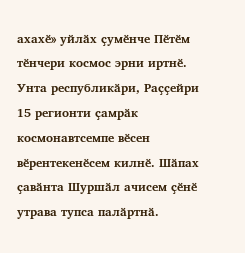ахахӗ» уйлӑх ҫумӗнче Пӗтӗм тӗнчери космос эрни иртнӗ. Унта республикӑри, Раҫҫейри 15 регионти ҫамрӑк космонавтсемпе вӗсен вӗрентекенӗсем килнӗ. Шӑпах ҫавӑнта Шуршӑл ачисем ҫӗнӗ утрава тупса палӑртнӑ.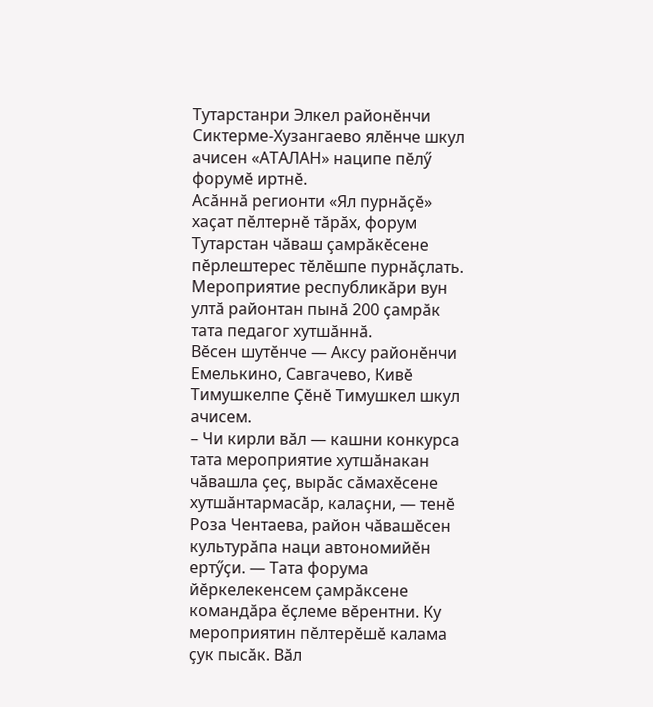Тутарстанри Элкел районӗнчи Сиктерме-Хузангаево ялӗнче шкул ачисен «АТАЛАН» наципе пӗлӳ форумӗ иртнӗ.
Асӑннӑ регионти «Ял пурнӑҫӗ» хаҫат пӗлтернӗ тӑрӑх, форум Тутарстан чӑваш ҫамрӑкӗсене пӗрлештерес тӗлӗшпе пурнӑҫлать. Мероприятие республикӑри вун ултӑ районтан пынӑ 200 ҫамрӑк тата педагог хутшӑннӑ.
Вӗсен шутӗнче — Аксу районӗнчи Емелькино, Савгачево, Кивӗ Тимушкелпе Ҫӗнӗ Тимушкел шкул ачисем.
– Чи кирли вӑл — кашни конкурса тата мероприятие хутшӑнакан чӑвашла ҫеҫ, вырӑс сӑмахӗсене хутшӑнтармасӑр, калаҫни, — тенӗ Роза Чентаева, район чӑвашӗсен культурӑпа наци автономийӗн ертӳҫи. — Тата форума йӗркелекенсем ҫамрӑксене командӑра ӗҫлеме вӗрентни. Ку мероприятин пӗлтерӗшӗ калама ҫук пысӑк. Вӑл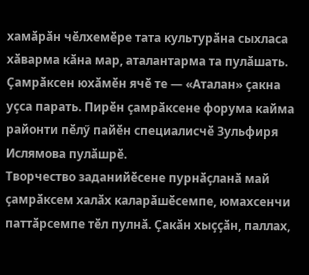хамӑрӑн чӗлхемӗре тата культурӑна сыхласа хӑварма кӑна мар, аталантарма та пулӑшать. Ҫамрӑксен юхӑмӗн ячӗ те — «Аталан» ҫакна уҫса парать. Пирӗн ҫамрӑксене форума кайма районти пӗлӳ пайӗн специалисчӗ Зульфиря Ислямова пулӑшрӗ.
Творчество заданийӗсене пурнӑҫланӑ май ҫамрӑксем халӑх каларӑшӗсемпе, юмахсенчи паттӑрсемпе тӗл пулнӑ. Ҫакӑн хыҫҫӑн, паллах,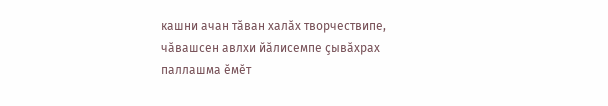кашни ачан тӑван халӑх творчествипе, чӑвашсен авлхи йӑлисемпе ҫывӑхрах паллашма ӗмӗт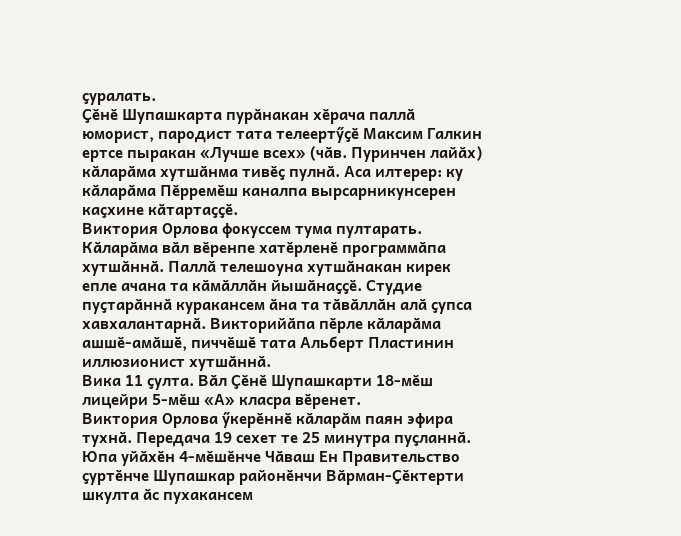ҫуралать.
Ҫӗнӗ Шупашкарта пурӑнакан хӗрача паллӑ юморист, пародист тата телеертӳҫӗ Максим Галкин ертсе пыракан «Лучше всех» (чӑв. Пуринчен лайӑх) кӑларӑма хутшӑнма тивӗҫ пулнӑ. Аса илтерер: ку кӑларӑма Пӗрремӗш каналпа вырсарникунсерен каҫхине кӑтартаҫҫӗ.
Виктория Орлова фокуссем тума пултарать. Кӑларӑма вӑл вӗренпе хатӗрленӗ программӑпа хутшӑннӑ. Паллӑ телешоуна хутшӑнакан кирек епле ачана та кӑмӑллӑн йышӑнаҫҫӗ. Студие пуҫтарӑннӑ куракансем ӑна та тӑвӑллӑн алӑ ҫупса хавхалантарнӑ. Викторийӑпа пӗрле кӑларӑма ашшӗ-амӑшӗ, пиччӗшӗ тата Альберт Пластинин иллюзионист хутшӑннӑ.
Вика 11 ҫулта. Вӑл Ҫӗнӗ Шупашкарти 18-мӗш лицейри 5-мӗш «А» класра вӗренет.
Виктория Орлова ӳкерӗннӗ кӑларӑм паян эфира тухнӑ. Передача 19 сехет те 25 минутра пуҫланнӑ.
Юпа уйӑхӗн 4-мӗшӗнче Чӑваш Ен Правительство ҫуртӗнче Шупашкар районӗнчи Вӑрман-Ҫӗктерти шкулта ӑс пухакансем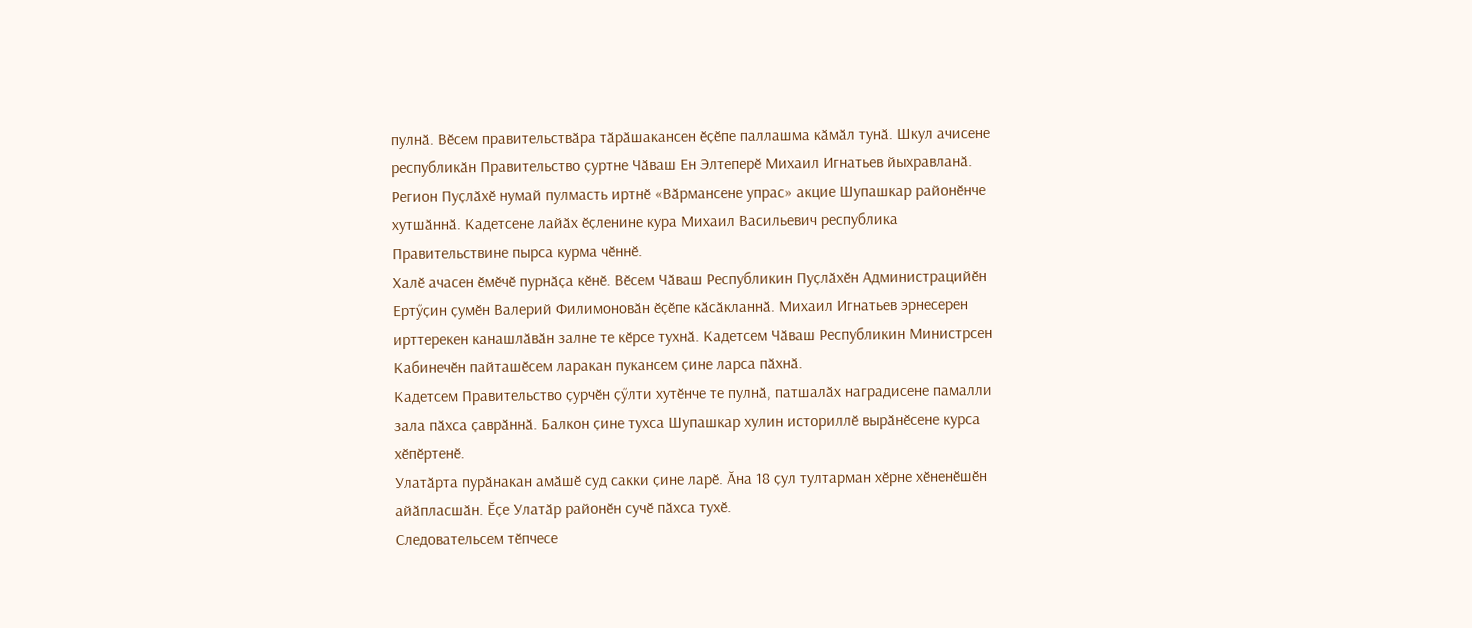пулнӑ. Вӗсем правительствӑра тӑрӑшакансен ӗҫӗпе паллашма кӑмӑл тунӑ. Шкул ачисене республикӑн Правительство ҫуртне Чӑваш Ен Элтеперӗ Михаил Игнатьев йыхравланӑ.
Регион Пуҫлӑхӗ нумай пулмасть иртнӗ «Вӑрмансене упрас» акцие Шупашкар районӗнче хутшӑннӑ. Кадетсене лайӑх ӗҫленине кура Михаил Васильевич республика Правительствине пырса курма чӗннӗ.
Халӗ ачасен ӗмӗчӗ пурнӑҫа кӗнӗ. Вӗсем Чӑваш Республикин Пуҫлӑхӗн Администрацийӗн Ертӳҫин ҫумӗн Валерий Филимоновӑн ӗҫӗпе кӑсӑкланнӑ. Михаил Игнатьев эрнесерен ирттерекен канашлӑвӑн залне те кӗрсе тухнӑ. Кадетсем Чӑваш Республикин Министрсен Кабинечӗн пайташӗсем ларакан пукансем ҫине ларса пӑхнӑ.
Кадетсем Правительство ҫурчӗн ҫӳлти хутӗнче те пулнӑ, патшалӑх наградисене памалли зала пӑхса ҫаврӑннӑ. Балкон ҫине тухса Шупашкар хулин историллӗ вырӑнӗсене курса хӗпӗртенӗ.
Улатӑрта пурӑнакан амӑшӗ суд сакки ҫине ларӗ. Ӑна 18 ҫул тултарман хӗрне хӗненӗшӗн айӑпласшӑн. Ӗҫе Улатӑр районӗн сучӗ пӑхса тухӗ.
Следовательсем тӗпчесе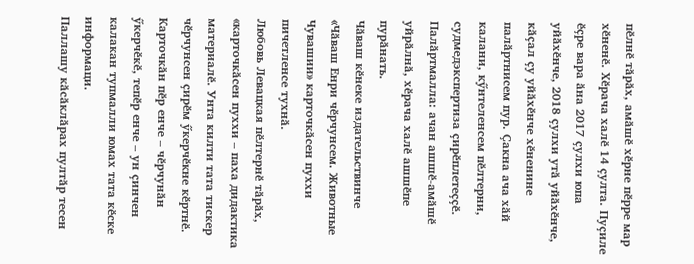пӗлнӗ тӑрӑх, амӑшӗ хӗрне пӗрре мар хӗненӗ. Хӗрача халӗ 14 ҫулта. Пуҫиле ӗҫре вара ӑна 2017 ҫулхи юпа уйӑхӗнче, 2018 ҫулхи утӑ уйӑхӗнче, кӑҫал ҫу уйӑхӗнче хӗненине палӑртнисем пур. Ҫакна ача хӑй калани, кӳнтеленсем пӗлтерни, судмедэкспертиза ҫирӗплетеҫҫӗ.
Палӑртмалла: ачан ашшӗ-амӑшӗ уйрӑлнӑ, хӗрача халӗ ашшӗпе пурӑнать.
Чӑваш кӗнеке издательствинче «Чӑваш Енри чӗрчунсем. Животные Чувашии» карточкӑсен пуххи пичетленсе тухнӑ.
Любовь Левацкая пӗлтернӗ тӑрӑх, «карточкӑсен пуххи – паха дидактика материалӗ. Унта килти тата тискер чӗрчунсен ҫирӗм ӳкерчӗкне кӗртнӗ. Карточкӑн пӗр енче – чӗрчунӑн ӳкерчӗкӗ, тепӗр енче – ун ҫинчен калакан тупмалли юмах тата кӗске информаци.
Паллашу кӑсӑклӑрах пултӑр тесен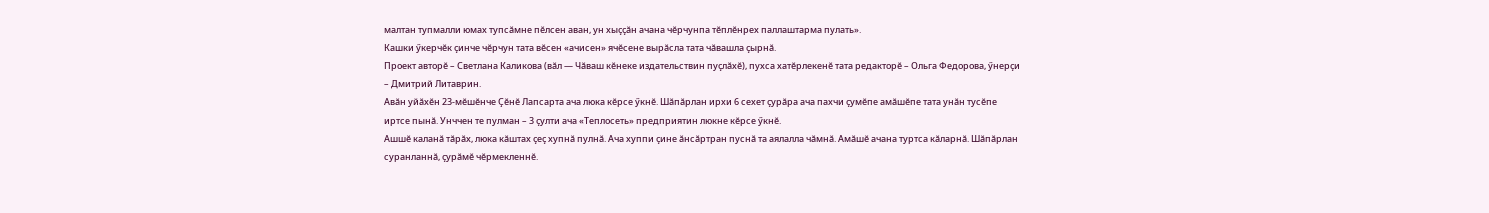малтан тупмалли юмах тупсӑмне пӗлсен аван, ун хыҫҫӑн ачана чӗрчунпа тӗплӗнрех паллаштарма пулать».
Кашки ӳкерчӗк ҫинче чӗрчун тата вӗсен «ачисен» ячӗсене вырӑсла тата чӑвашла ҫырнӑ.
Проект авторӗ – Светлана Каликова (вӑл — Чӑваш кӗнеке издательствин пуҫлӑхӗ), пухса хатӗрлекенӗ тата редакторӗ – Ольга Федорова, ӳнерҫи – Дмитрий Литаврин.
Авӑн уйӑхӗн 23-мӗшӗнче Ҫӗнӗ Лапсарта ача люка кӗрсе ӳкнӗ. Шӑпӑрлан ирхи 6 сехет ҫурӑра ача пахчи ҫумӗпе амӑшӗпе тата унӑн тусӗпе иртсе пынӑ. Унччен те пулман – 3 ҫулти ача «Теплосеть» предприятин люкне кӗрсе ӳкнӗ.
Ашшӗ каланӑ тӑрӑх, люка кӑштах ҫеҫ хупнӑ пулнӑ. Ача хуппи ҫине ӑнсӑртран пуснӑ та аялалла чӑмнӑ. Амӑшӗ ачана туртса кӑларнӑ. Шӑпӑрлан суранланнӑ, ҫурӑмӗ чӗрмекленнӗ.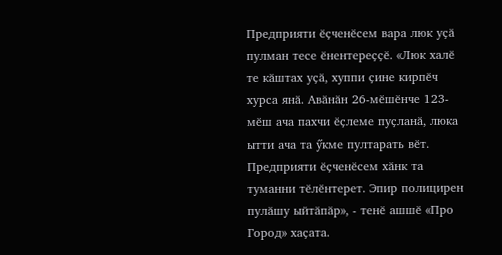Предприяти ӗҫченӗсем вара люк уҫӑ пулман тесе ӗнентереҫҫӗ. «Люк халӗ те кӑштах уҫӑ, хуппи ҫине кирпӗч хурса янӑ. Авӑнӑн 26-мӗшӗнче 123-мӗш ача пахчи ӗҫлеме пуҫланӑ, люка ытти ача та ӳкме пултарать вӗт. Предприяти ӗҫченӗсем хӑнк та туманни тӗлӗнтерет. Эпир полицирен пулӑшу ыйтӑпӑр», - тенӗ ашшӗ «Про Город» хаҫата.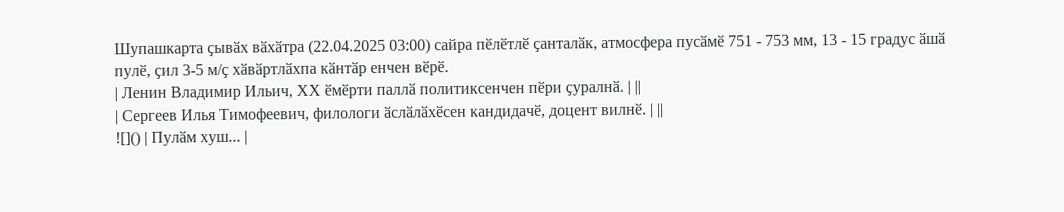Шупашкарта ҫывӑх вӑхӑтра (22.04.2025 03:00) сайра пӗлӗтлӗ ҫанталӑк, атмосфера пусӑмӗ 751 - 753 мм, 13 - 15 градус ӑшӑ пулӗ, ҫил 3-5 м/ҫ хӑвӑртлӑхпа кӑнтӑр енчен вӗрӗ.
| Ленин Владимир Ильич, ХХ ӗмӗрти паллӑ политиксенчен пӗри ҫуралнӑ. | ||
| Сергеев Илья Тимофеевич, филологи ӑслӑлӑхӗсен кандидачӗ, доцент вилнӗ. | ||
![]() | Пулӑм хуш... |